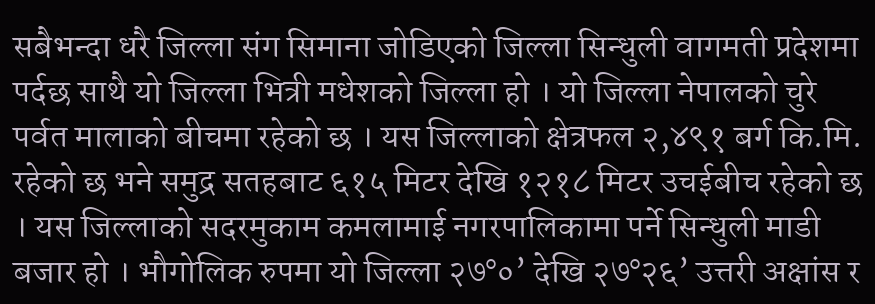सबैभन्दा धरै जिल्ला संग सिमाना जोडिएको जिल्ला सिन्धुली वागमती प्रदेशमा पर्दछ साथै यो जिल्ला भित्री मधेशको जिल्ला हो । यो जिल्ला नेपालको चुरे पर्वत मालाको बीचमा रहेको छ । यस जिल्लाको क्षेत्रफल २,४९१ बर्ग कि.मि. रहेको छ भने समुद्र सतहबाट ६१५ मिटर देखि १२१८ मिटर उचईबीच रहेको छ । यस जिल्लाको सदरमुकाम कमलामाई नगरपालिकामा पर्ने सिन्धुली माडी बजार हो । भौगोलिक रुपमा यो जिल्ला २७°०’ देखि २७°२६’ उत्तरी अक्षांस र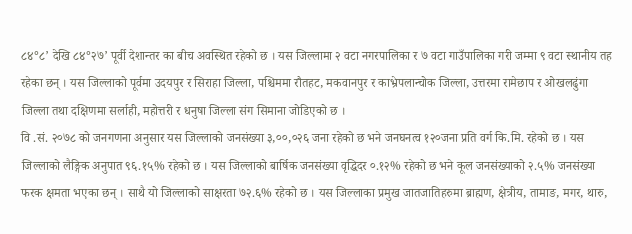८४°८’ देखि ८४°२७’ पूर्वी देशान्तर का बीच अवस्थित रहेको छ । यस जिल्लामा २ वटा नगरपालिका र ७ वटा गाउँपालिका गरी जम्मा ९ वटा स्थानीय तह रहेका छन् । यस जिल्लाको पूर्वमा उदयपुर र सिराहा जिल्ला, पश्चिममा रौतहट, मकवानपुर र काभ्रेपलान्चोक जिल्ला, उत्तरमा रामेछाप र ओखलढुंगा जिल्ला तथा दक्षिणमा सर्लाही, महोत्तरी र धनुषा जिल्ला संग सिमाना जोडिएको छ ।
वि .सं. २०७८ को जनगणना अनुसार यस जिल्लाको जनसंख्या ३,००,०२६ जना रहेको छ भने जनघनत्व १२०जना प्रति वर्ग कि.मि. रहेको छ । यस जिल्लाको लैङ्गिक अनुपात ९६.१५% रहेको छ । यस जिल्लाको बार्षिक जनसंख्या वृद्धिदर ०.१२% रहेको छ भने कूल जनसंख्याको २.५% जनसंख्या फरक क्षमता भएका छन् । साथै यो जिल्लाको साक्षरता ७२.६% रहेको छ । यस जिल्लाका प्रमुख जातजातिहरुमा ब्राह्मण, क्षेत्रीय, तामाङ, मगर, थारु,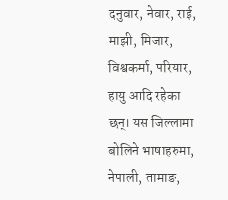दनुवार, नेवार, राई, माझी, मिजार, विश्वकर्मा, परियार, हायु आदि रहेका छन्। यस जिल्लामा बोलिने भाषाहरुमा, नेपाली, तामाङ,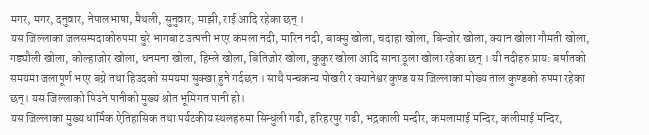मगर, मगर, दनुवार, नेपालभाषा, मैथली, सुनुवार, माझी, राई आदि रहेका छन् ।
यस जिल्लाका जलसम्पदाकोरुपमा चुरे भागबाट उत्पत्ती भएर कमला नदी, मारिन नदी, बाक्सु खोला, चदाहा खोला, बिन्जोर खोला, क्यान खोला गौमती खोला, गड्यौली खोला, कोल्हाजोर खोला, धनमना खोला, हिम्ले खोला, बितिजोर खोला, कुकुर खोला आदि साना ठूला खोला रहेका छन् । यी नदीहरु प्राय: बर्षातको समयमा जलापूर्ण भएर बग्ने तथा हिउदको समयमा सुक्खा हुने गर्दछन । साथै पन्चकन्य पोखरी र क्यानेश्वर कुण्ड यस जिल्लाका मोख्य ताल कुण्डको रुपमा रहेका छन्। यस जिल्लाको पिउने पानीको मुख्य श्रोत भूमिगत पानी हो।
यस जिल्लाका मुख्य धार्मिक ऐतिहासिक तथा पर्यटकीय स्थलहरुमा सिन्धुली गढी, हरिहरपुर गढी, भद्रकाली मन्दीर, कमलामाई मन्दिर, कलीमाई मन्दिर,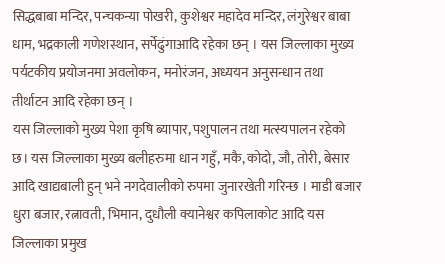सिद्धबाबा मन्दिर, पन्चकन्या पोखरी, कुशेश्वर महादेव मन्दिर, लंगुरेश्वर बाबा धाम, भद्रकाली गणेशस्थान, सर्पेढुंगाआदि रहेका छन् । यस जिल्लाका मुख्य पर्यटकीय प्रयोजनमा अवलोकन, मनोरंजन, अध्ययन अनुसन्धान तथा तीर्थाटन आदि रहेका छन् ।
यस जिल्लाको मुख्य पेशा कृषि ब्यापार, पशुपालन तथा मत्स्यपालन रहेको छ। यस जिल्लाका मुख्य बलीहरुमा धान गहुँ, मकै, कोदो, जौ, तोरी, बेसार आदि खाद्यबाली हुन् भने नगदेवालीको रुपमा जुनारखेती गरिन्छ । माडी बजार धुरा बजार, रत्नावती, भिमान, दुधौली क्यानेश्वर कपिलाकोट आदि यस जिल्लाका प्रमुख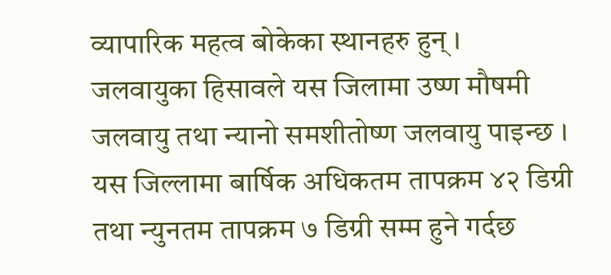व्यापारिक महत्व बोकेका स्थानहरु हुन् ।
जलवायुका हिसावले यस जिलामा उष्ण मौषमी जलवायु तथा न्यानो समशीतोष्ण जलवायु पाइन्छ । यस जिल्लामा बार्षिक अधिकतम तापक्रम ४२ डिग्री तथा न्युनतम तापक्रम ७ डिग्री सम्म हुने गर्दछ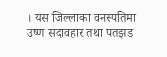। यस जिल्लाका वनस्पतिमा उष्ण सदावहार तथा पतझड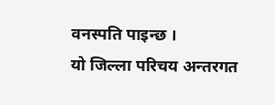वनस्पति पाइन्छ ।
यो जिल्ला परिचय अन्तरगत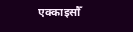एक्काइसौँ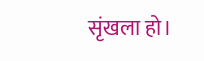सृंखला हो।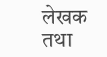लेखक तथा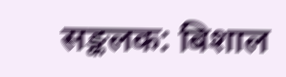सङ्कलक: बिशाल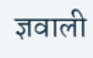ज्ञवाली